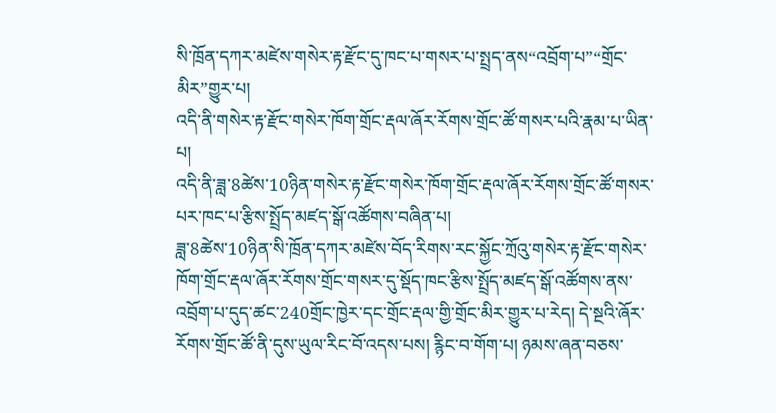སི་ཁྲོན་དཀར་མཛེས་གསེར་རྟ་རྫོང་དུ་ཁང་པ་གསར་པ་སྤྲད་ནས“འབྲོག་པ”“གྲོང་མིར”གྱུར་པ།
འདི་ནི་གསེར་རྟ་རྫོང་གསེར་ཁོག་གྲོང་རྡལ་ཞོར་རོགས་གྲོང་ཚོ་གསར་པའི་རྣམ་པ་ཡིན་པ།
འདི་ནི་ཟླ་8ཚེས་10ཉིན་གསེར་རྟ་རྫོང་གསེར་ཁོག་གྲོང་རྡལ་ཞོར་རོགས་གྲོང་ཚོ་གསར་པར་ཁང་པ་རྩིས་སྤྲོད་མཛད་སྒོ་འཚོགས་བཞིན་པ།
ཟླ་8ཚེས་10ཉིན་སི་ཁྲོན་དཀར་མཛེས་བོད་རིགས་རང་སྐྱོང་ཀྲོའུ་གསེར་རྟ་རྫོང་གསེར་ཁོག་གྲོང་རྡལ་ཞོར་རོགས་གྲོང་གསར་དུ་སྡོད་ཁང་རྩིས་སྤྲོད་མཛད་སྒོ་འཚོགས་ནས་འབྲོག་པ་དུད་ཚང་240གྲོང་ཁྱེར་དང་གྲོང་རྡལ་གྱི་གྲོང་མིར་གྱུར་པ་རེད། དེ་སྔའི་ཞོར་རོགས་གྲོང་ཚོ་ནི་དུས་ཡུལ་རིང་བོ་འདས་པས། རྙིང་བ་གོག་པ། ཉམས་ཞན་བཅས་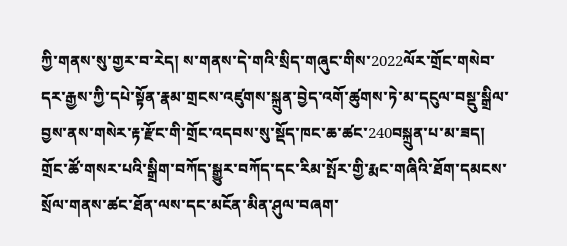ཀྱི་གནས་སུ་གྱར་བ་རེད། ས་གནས་དེ་གའི་སྲིད་གཞུང་གིས་2022ལོར་གྲོང་གསེབ་དར་རྒྱས་ཀྱི་དཔེ་སྟོན་རྣམ་གྲངས་འཛུགས་སྐྲུན་བྱེད་འགོ་ཚུགས་ཏེ་མ་དངུལ་བསྡུ་སྒྲིལ་བྱས་ནས་གསེར་རྟ་རྫོང་གི་གྲོང་འདབས་སུ་སྡོད་ཁང་ཆ་ཚང་240བསྐྲུན་པ་མ་ཟད། གྲོང་ཚོ་གསར་པའི་སྒྲིག་བཀོད་སྒྱུར་བཀོད་དང་རིམ་སྤོར་གྱི་རྨང་གཞིའི་ཐོག་དམངས་སྲོལ་གནས་ཚང་ཐོན་ལས་དང་མངོན་མིན་ཤུལ་བཞག་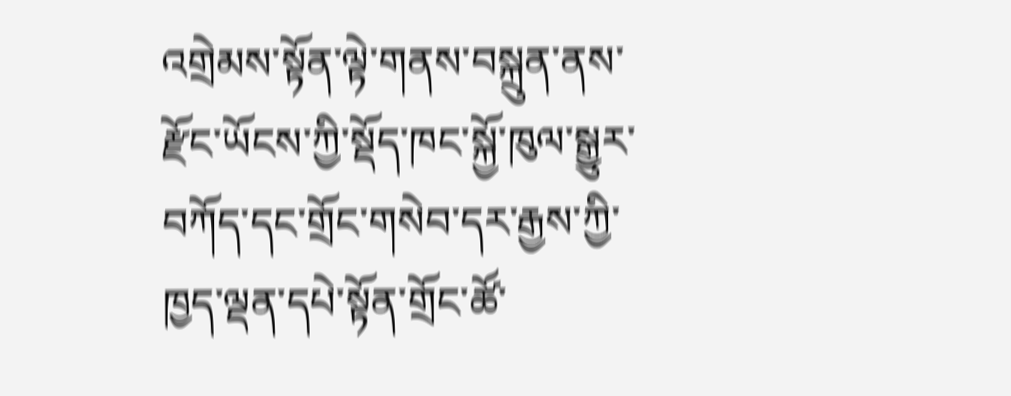འགྲེམས་སྟོན་ལྟེ་གནས་བསྐྲུན་ནས་རྫོང་ཡོངས་ཀྱི་སྡོད་ཁང་སྐྱོ་ཁུལ་སྒྱུར་བཀོད་དང་གྲོང་གསེབ་དར་རྒྱས་ཀྱི་ཁྱད་ལྡན་དཔེ་སྟོན་གྲོང་ཚོ་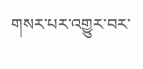གསར་པར་འགྱུར་བར་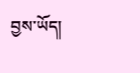བྱས་ཡོད།